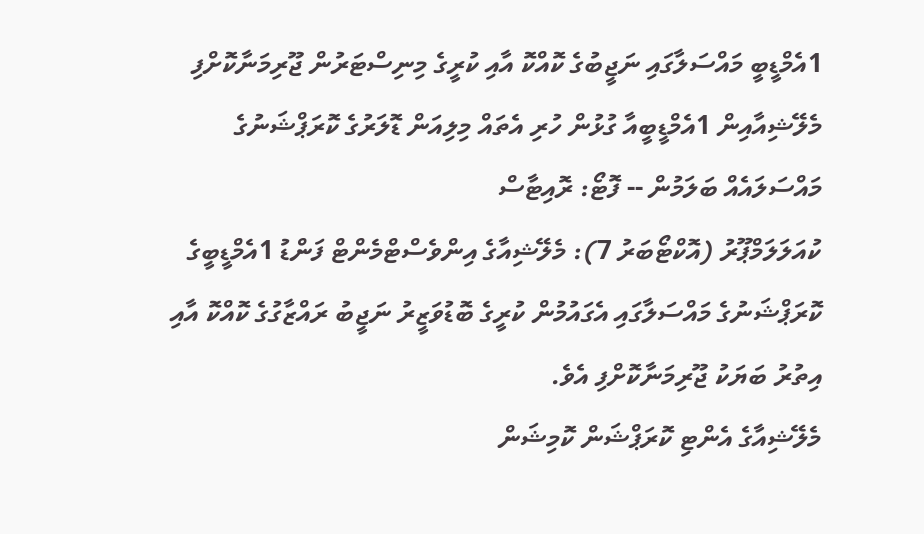1އެމްޑީބީ މައްސަލާގައި ނަޖީބުގެ ކޮއްކޮ އާއި ކުރީގެ މިނިސްޓަރުން ޖޫރިމަނާކޮށްފި
މެލޭޝިއާއިން 1އެމްޑީބީއާ ގުޅުން ހުރި އެތައް މިލިއަން ޑޮލަރުގެ ކޮރަޕްޝަނުގެ މައްސަލައެއް ބަލަމުން -- ފޮޓޯ: ރޮއިޓާސް
ކުއަލަލަމްޕޫރު (އޮކްޓޯބަރު 7): މެލޭޝިއާގެ އިންވެސްޓްމެންޓް ފަންޑު 1އެމްޑީބީގެ ކޮރަޕްޝަނުގެ މައްސަލާގައި އެގައުމުން ކުރީގެ ބޮޑުވަޒީރު ނަޖީބު ރައްޒާގުގެ ކޮއްކޮ އާއި އިތުރު ބަޔަކު ޖޫރިމަނާކޮށްފި އެވެ.
މެލޭޝިއާގެ އެންޓި ކޮރަޕްޝަން ކޮމިޝަން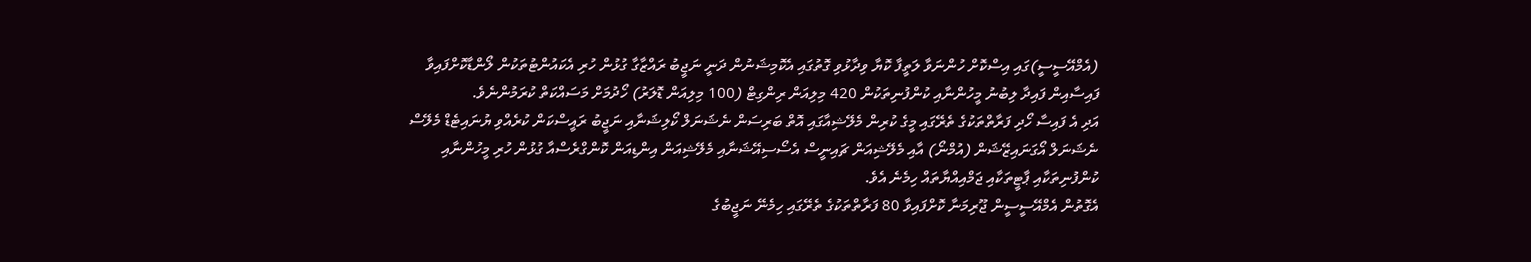(އެމްއޭސީސީ)ގައި އިސްކޮށް ހުންނަވާ ލަތީފާ ކޮޔާ ވިދާޅުވި ގޮތުގައި އެކޮމިޝަނުން ދަނީ ނަޖީބު ރައްޒާގާ ގުޅުން ހުރި އެކައުންޓުތަކުން ލޯންޑާކޮށްފައިވާ ފައިސާއިން ފައިދާ ލިބުނު މީހުންނާއި ކުންފުނިތަކުން 420 މިލިއަން ރިންގިޓް (100 މިލިއަން ޑޮލަރު) ހޯދުމަށް މަސައްކަތް ކުރަމުންނެވެ.
އަދި އެ ފައިސާ ހޯދި ފަރާތްތަކުގެ ތެރޭގައި މީގެ ކުރިން މެލޭޝިއާގައި އޮތް ބަރިސަން ނެޝަނަލް ކޯލިޝަނާއި ނަޖީބު ރައީސްކަން ކުރެއްވި ޔުނައިޓެޑް މެލޭސް ނެޝަނަލް އޯގަނައިޒޭޝަން (އުމްނޯ) އާއި މެލޭޝިއަން ޗައިނީސް އެސޯސިއޭޝަނާއި މެލޭޝިއަން އިންޑިއަން ކޮންގްރެސްއާ ގުޅުން ހުރި މީހުންނާއި ކުންފުނިތަކާއި ޕާޓީތަކާއި ޖަމްއިއްޔާތައް ހިމެނެ އެވެ.
އެގޮތުން އެމްއޭސީސީން ޖޫރިމަނާ ކޮށްފައިވާ 80 ފަރާތްތަކުގެ ތެރޭގައި ހިމެނޭ ނަޖީބުގެ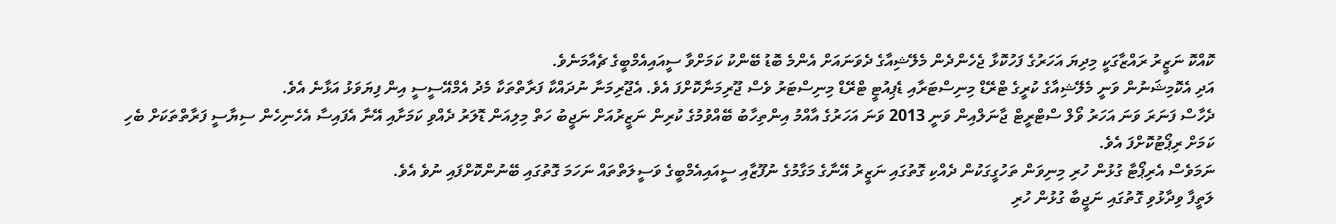ކޮއްކޮ ނަޒީރު ރައްޒާގަކީ މިދިޔަ އަހަރުގެ ފަހުކޮޅާ ޖެހެންދެން މެލޭޝިއާގެ ދެވަނައަށް އެންމެ ބޮޑު ބޭންކު ކަމަށްވާ ސީއައިއެމްބީގެ ޗެއާމަނެވެ.
އަދި އެކޮމިޝަނުން ވަނީ މެލޭޝިއާގެ ކުރީގެ ޓްރޭޑް މިނިސްޓަރާއި ޑެޕިއުޓީ ޓްރޭޑް މިނިސްޓަރު ވެސް ޖޫރިމަނާކޮށްފަ އެވެ. އެޖޫރިމަނާ ނުދައްކާ ފަރާތްތަކާ މެދު އެމްއޭސީސީ އިން ފިޔަވަޅު އަޅާނެ އެވެ.
ދެހާސް ފަނަރަ ވަނަ އަހަރު ވޯލް ސްޓްރީޓް ޖާނަލްއިން ވަނީ 2013 ވަނަ އަހަރުގެ އާއްމު އިންތިހާބު ބޭއްވުމުގެ ކުރިން ނަޒީރުއަށް ނަޖީބު ހަތް މިލިއަން ޑޮލަރު ދެއްވި ކަމަށާއި އޭނާ އެފައިސާ އެހެނިހެން ސިޔާސީ ފަރާތްތަކަށް ބެހި ކަމަށް ރިޕޯޓުކޮށްފަ އެވެ.
ނަމަވެސް އެރިޕޯޓާ ގުޅުން ހުރި މިނިވަން ތަހުގީގަކުން ދެއްކި ގޮތުގައި ނަޒީރު އޭނާގެ މަގާމުގެ ނުފޫޒާއި ސީއައިއެމްބީގެ ވަސީލަތްތައް ނަހަމަ ގޮތުގައި ބޭނުންކޮށްފައި ނުވެ އެވެ.
ލަތީފާ ވިދާޅުވި ގޮތުގައި ނަޖީބާ ގުޅުން ހުރި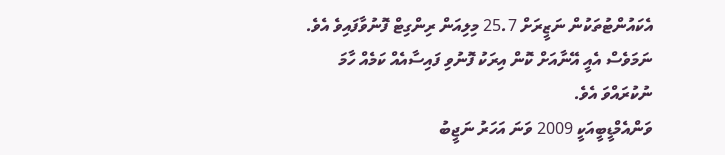އެކައުންޓުތަކުން ނަޒީރަށް 25.7 މިލިއަން ރިންގިޓް ފޮނުވާފައިވެ އެވެ. ނަމަވެސް އެއީ އޭނާއަށް ކޮން އިރަކު ފޮނުވި ފައިސާއެއް ކަމެއް ހާމަ ނުކުރައްވަ އެވެ.
ވަންއެމްޑީބީއަކީ 2009 ވަނަ އަހަރު ނަޖީބު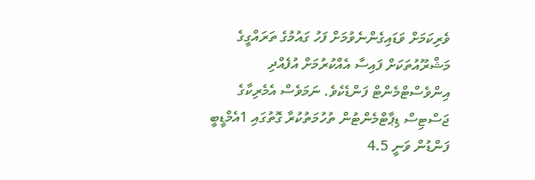ވެރިކަމަށް ވަޑައިގެންނެވުމަށް ފަހު ގައުމުގެ ތަރައްގީގެ މަޝްރޫއުތަކަށް ފައިސާ އެއްކުރުމަށް އުފެއްދި އިންވެސްޓްމެންޓް ފަންޑެކެވެ. ނަމަވެސް އެމެރިކާގެ ޖަސްޓިސް ޑިޕާޓްމެންޓުން ތުހުމަތުކުރާ ގޮތުގައި 1އެމްޑީބީ ފަންޑުން ވަނީ 4.5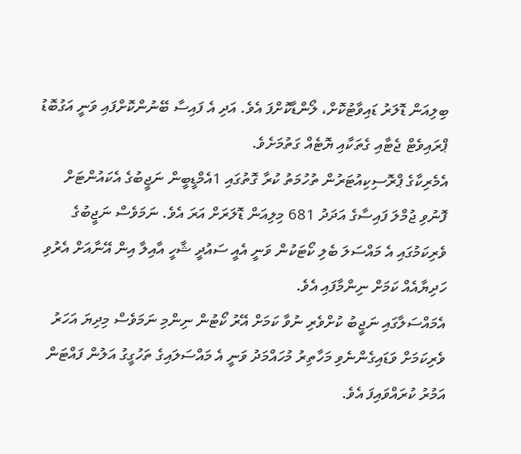ބިލިއަން ޑޮލަރު ޑައިވާޓުކޮށް، ލޯންޑާކޮށްފަ އެވެ. އަދި އެ ފައިސާ ބޭނުންކޮށްފައި ވަނީ އަގުބޮޑު ޕްރައިވެޓް ޖެޓާއި ގެތަކާއި ޔޮޓެއް ގަތުމަށެވެ.
އެމެރިކާގެ ޕްރޮސިކިއުޓަރުން ތުހުމަތު ކުރާ ގޮތުގައި 1އެމްޑީބީން ނަޖީބުގެ އެކައުންޓަށް ފޮނުވި ޖުމްލަ ފައިސާގެ އަދަދު 681 މިލިއަން ޑޮލަރަށް އަރަ އެވެ. ނަމަވެސް ނަޖީބުގެ ވެރިކަމުގައި އެ މައްސަލަ ބެލި ކޯޓަކުން ވަނީ އެއީ ސައުދީ ޝާހީ އާއިލާ އިން އޭނާއަށް އެރުވި ހަދިޔާއެއް ކަމަށް ނިންމާފައި އެވެ.
އެމައްސަލާގައި ނަޖީބު ކުށްވެރި ނުވާ ކަމަށް އޭރު ކޯޓުން ނިންމި ނަމަވެސް މިދިޔަ އަހަރު ވެރިކަމަށް ވަޑައިގެންނެވި މަހާތިރު މުހައްމަދު ވަނީ އެ މައްސަލައިގެ ތަހުގީގު އަލުން ފައްޓަން އަމުރު ކުރައްވައިފަ އެވެ.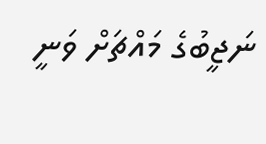ނަޖީބުގެ މައްޗަށް ވަނީ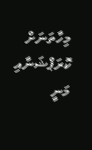މިހާތަނަށް ކޮރަޕްޝަނާއި މަނީ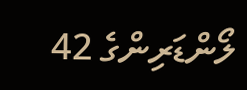ލޯންޑަރިންގެ 42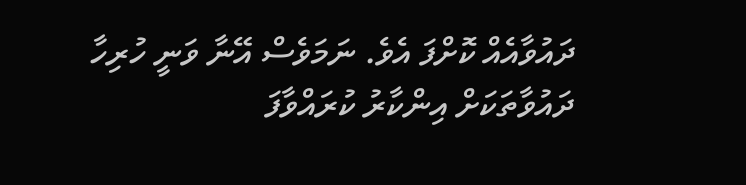ދައުވާއެއް ކޮށްފަ އެވެ. ނަމަވެސް އޭނާ ވަނީ ހުރިހާ ދައުވާތަކަށް އިންކާރު ކުރައްވާފަ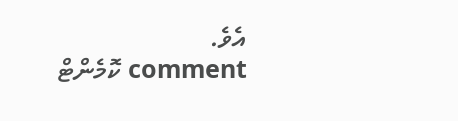އެވެ.
comment ކޮމެންޓް